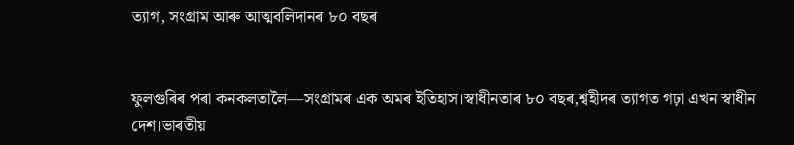ত্যাগ, সংগ্ৰাম আৰু আত্মবলিদানৰ ৮০ বছৰ


ফুলগুৰিৰ পৰা কনকলতালৈ—সংগ্ৰামৰ এক অমৰ ইতিহাস।স্বাধীনতাৰ ৮০ বছৰ,শ্বহীদৰ ত্যাগত গঢ়া এখন স্বাধীন দেশ।ভাৰতীয়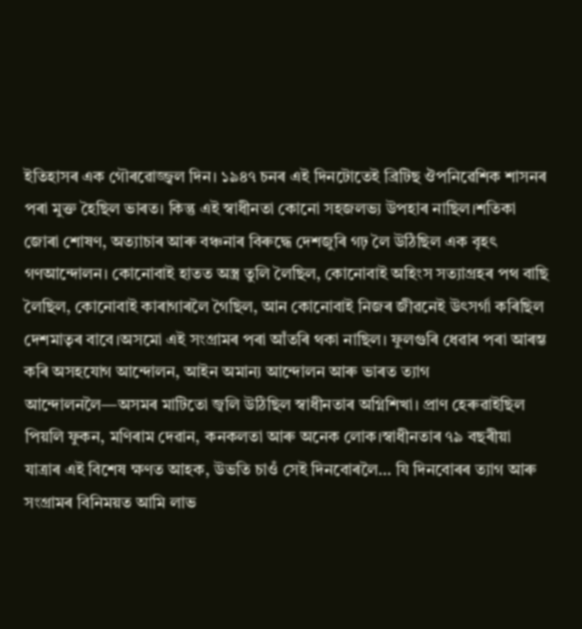ইতিহাসৰ এক গৌৰৱোজ্জ্বল দিন। ১৯৪৭ চনৰ এই দিনটোতেই ব্ৰিটিছ ঔপনিৱেশিক শাসনৰ পৰা মুক্ত হৈছিল ভাৰত। কিন্তু এই স্বাধীনতা কোনো সহজলভ্য উপহাৰ নাছিল।শতিকা জোৰা শোষণ, অত্যাচাৰ আৰু বঞ্চনাৰ বিৰুদ্ধে দেশজুৰি গঢ় লৈ উঠিছিল এক বৃহৎ গণআন্দোলন। কোনোবাই হাতত অস্ত্ৰ তুলি লৈছিল, কোনোবাই অহিংস সত্যাগ্ৰহৰ পথ বাছি লৈছিল, কোনোবাই কাৰাগাৰলৈ গৈছিল, আন কোনোবাই নিজৰ জীৱনেই উৎসৰ্গা কৰিছিল দেশমাতৃৰ বাবে।অসমো এই সংগ্ৰামৰ পৰা আঁতৰি থকা নাছিল। ফুলগুৰি ধেৱাৰ পৰা আৰম্ভ কৰি অসহযোগ আন্দোলন, আইন অমান্য আন্দোলন আৰু ভাৰত ত্যাগ আন্দোলনলৈ—অসমৰ মাটিতো জ্বলি উঠিছিল স্বাধীনতাৰ অগ্নিশিখা। প্ৰাণ হেৰুৱাইছিল পিয়লি ফুকন, মণিৰাম দেৱান, কনকলতা আৰু অনেক লোক।স্বাধীনতাৰ ৭৯ বছৰীয়া যাত্ৰাৰ এই বিশেষ ক্ষণত আহক, উভতি চাওঁ সেই দিনবোৰলৈ… যি দিনবোৰৰ ত্যাগ আৰু সংগ্ৰামৰ বিনিময়ত আমি লাভ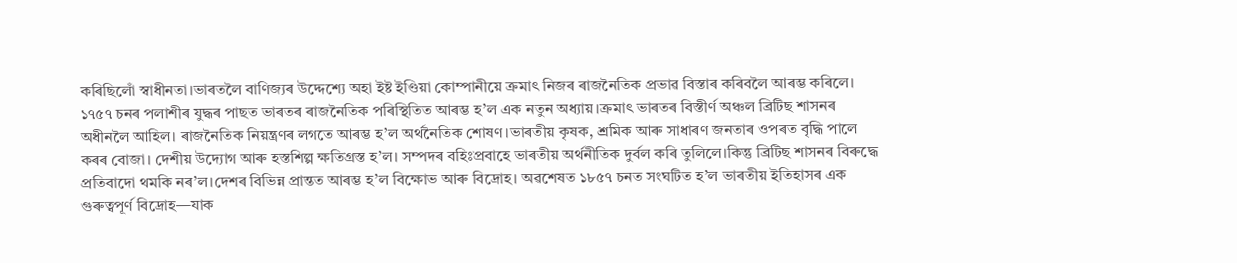কৰিছিলোঁ স্বাধীনতা।ভাৰতলৈ বাণিজ্যৰ উদ্দেশ্যে অহা ইষ্ট ইণ্ডিয়া কোম্পানীয়ে ক্ৰমাৎ নিজৰ ৰাজনৈতিক প্ৰভাৱ বিস্তাৰ কৰিবলৈ আৰম্ভ কৰিলে। ১৭৫৭ চনৰ পলাশীৰ যুদ্ধৰ পাছত ভাৰতৰ ৰাজনৈতিক পৰিস্থিতিত আৰম্ভ হ’ল এক নতুন অধ্যায়।ক্ৰমাৎ ভাৰতৰ বিস্তীৰ্ণ অঞ্চল ব্ৰিটিছ শাসনৰ অধীনলৈ আহিল। ৰাজনৈতিক নিয়ন্ত্ৰণৰ লগতে আৰম্ভ হ’ল অৰ্থনৈতিক শোষণ।ভাৰতীয় কৃষক, শ্ৰমিক আৰু সাধাৰণ জনতাৰ ওপৰত বৃদ্ধি পালে কৰৰ বোজা। দেশীয় উদ্যোগ আৰু হস্তশিল্প ক্ষতিগ্ৰস্ত হ’ল। সম্পদৰ বহিঃপ্ৰবাহে ভাৰতীয় অৰ্থনীতিক দুৰ্বল কৰি তুলিলে।কিন্তু ব্ৰিটিছ শাসনৰ বিৰুদ্ধে প্ৰতিবাদো থমকি নৰ’ল।দেশৰ বিভিন্ন প্ৰান্তত আৰম্ভ হ’ল বিক্ষোভ আৰু বিদ্ৰোহ। অৱশেষত ১৮৫৭ চনত সংঘটিত হ’ল ভাৰতীয় ইতিহাসৰ এক গুৰুত্বপূৰ্ণ বিদ্ৰোহ—যাক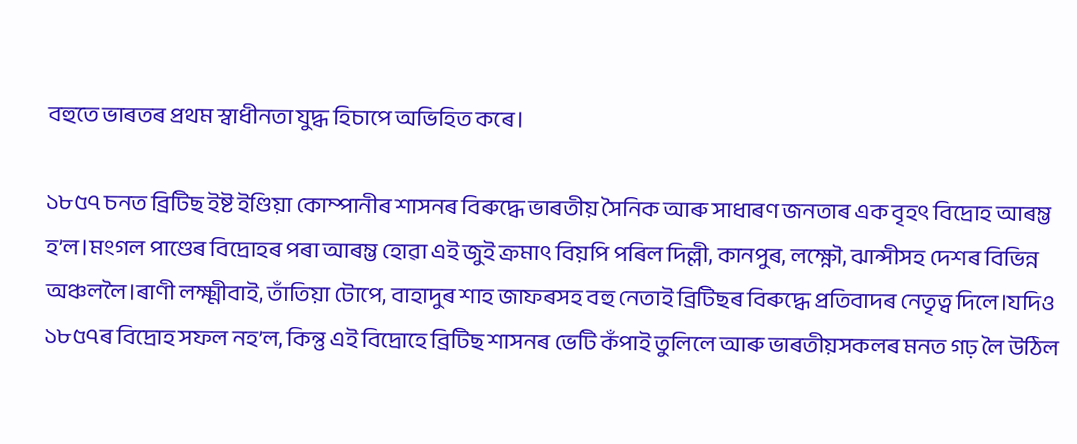বহুতে ভাৰতৰ প্ৰথম স্বাধীনতা যুদ্ধ হিচাপে অভিহিত কৰে।

১৮৫৭ চনত ব্ৰিটিছ ইষ্ট ইণ্ডিয়া কোম্পানীৰ শাসনৰ বিৰুদ্ধে ভাৰতীয় সৈনিক আৰু সাধাৰণ জনতাৰ এক বৃহৎ বিদ্ৰোহ আৰম্ভ হ’ল।মংগল পাণ্ডেৰ বিদ্ৰোহৰ পৰা আৰম্ভ হোৱা এই জুই ক্ৰমাৎ বিয়পি পৰিল দিল্লী, কানপুৰ, লক্ষ্ণৌ, ঝান্সীসহ দেশৰ বিভিন্ন অঞ্চললৈ।ৰাণী লক্ষ্মীবাই, তাঁতিয়া টোপে, বাহাদুৰ শাহ জাফৰসহ বহু নেতাই ব্ৰিটিছৰ বিৰুদ্ধে প্ৰতিবাদৰ নেতৃত্ব দিলে।যদিও ১৮৫৭ৰ বিদ্ৰোহ সফল নহ’ল, কিন্তু এই বিদ্ৰোহে ব্ৰিটিছ শাসনৰ ভেটি কঁপাই তুলিলে আৰু ভাৰতীয়সকলৰ মনত গঢ় লৈ উঠিল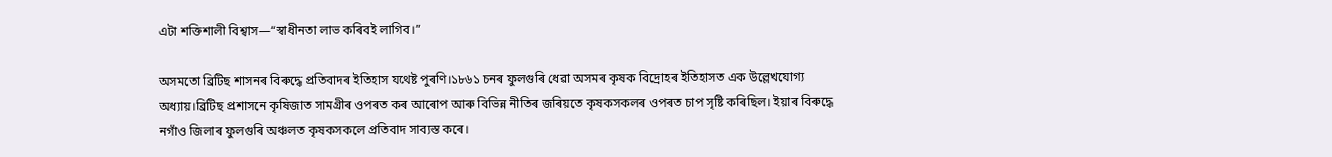এটা শক্তিশালী বিশ্বাস—“স্বাধীনতা লাভ কৰিবই লাগিব।”

অসমতো ব্ৰিটিছ শাসনৰ বিৰুদ্ধে প্ৰতিবাদৰ ইতিহাস যথেষ্ট পুৰণি।১৮৬১ চনৰ ফুলগুৰি ধেৱা অসমৰ কৃষক বিদ্ৰোহৰ ইতিহাসত এক উল্লেখযোগ্য অধ্যায়।ব্ৰিটিছ প্ৰশাসনে কৃষিজাত সামগ্ৰীৰ ওপৰত কৰ আৰোপ আৰু বিভিন্ন নীতিৰ জৰিয়তে কৃষকসকলৰ ওপৰত চাপ সৃষ্টি কৰিছিল। ইয়াৰ বিৰুদ্ধে নগাঁও জিলাৰ ফুলগুৰি অঞ্চলত কৃষকসকলে প্ৰতিবাদ সাব্যস্ত কৰে।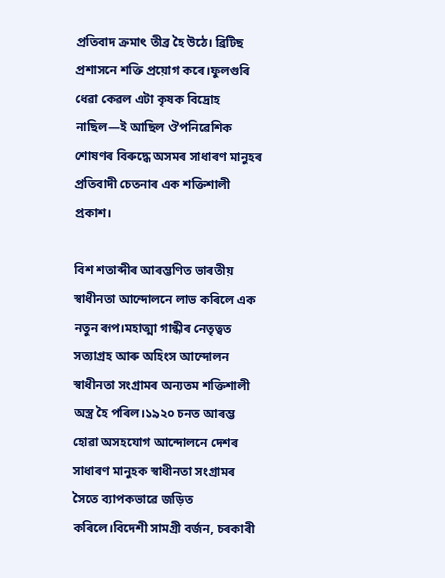প্ৰতিবাদ ক্ৰমাৎ তীব্ৰ হৈ উঠে। ব্ৰিটিছ প্ৰশাসনে শক্তি প্ৰয়োগ কৰে।ফুলগুৰি ধেৱা কেৱল এটা কৃষক বিদ্ৰোহ নাছিল—ই আছিল ঔপনিৱেশিক শোষণৰ বিৰুদ্ধে অসমৰ সাধাৰণ মানুহৰ প্ৰতিবাদী চেতনাৰ এক শক্তিশালী প্ৰকাশ।

বিশ শতাব্দীৰ আৰম্ভণিত ভাৰতীয় স্বাধীনতা আন্দোলনে লাভ কৰিলে এক নতুন ৰূপ।মহাত্মা গান্ধীৰ নেতৃত্বত সত্যাগ্ৰহ আৰু অহিংস আন্দোলন স্বাধীনতা সংগ্ৰামৰ অন্যতম শক্তিশালী অস্ত্ৰ হৈ পৰিল।১৯২০ চনত আৰম্ভ হোৱা অসহযোগ আন্দোলনে দেশৰ সাধাৰণ মানুহক স্বাধীনতা সংগ্ৰামৰ সৈতে ব্যাপকভাৱে জড়িত কৰিলে।বিদেশী সামগ্ৰী বর্জন, চৰকাৰী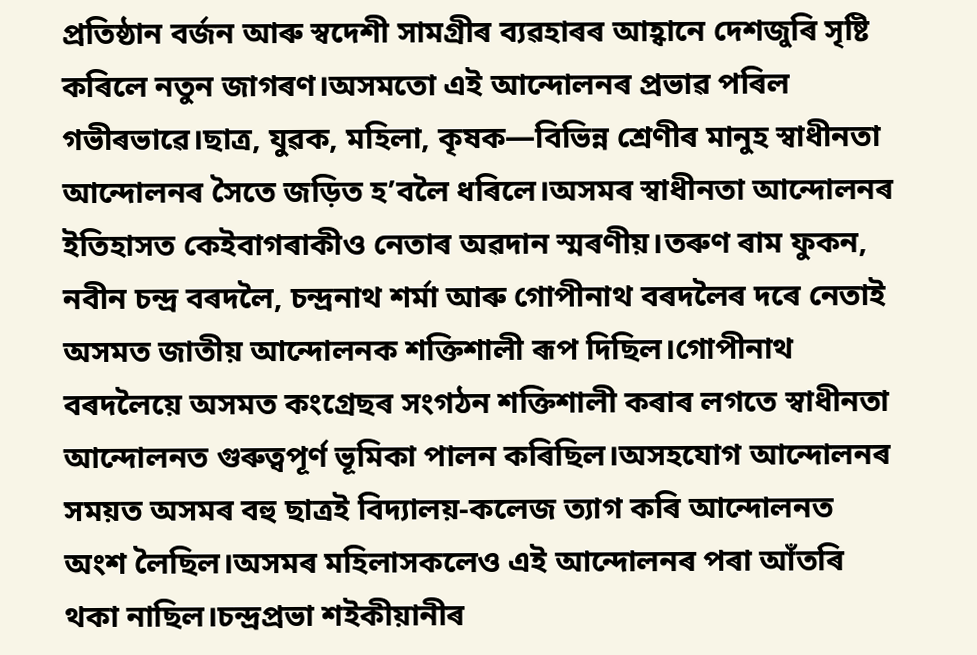প্ৰতিষ্ঠান বর্জন আৰু স্বদেশী সামগ্ৰীৰ ব্যৱহাৰৰ আহ্বানে দেশজুৰি সৃষ্টি কৰিলে নতুন জাগৰণ।অসমতো এই আন্দোলনৰ প্ৰভাৱ পৰিল গভীৰভাৱে।ছাত্ৰ, যুৱক, মহিলা, কৃষক—বিভিন্ন শ্ৰেণীৰ মানুহ স্বাধীনতা আন্দোলনৰ সৈতে জড়িত হ’বলৈ ধৰিলে।অসমৰ স্বাধীনতা আন্দোলনৰ ইতিহাসত কেইবাগৰাকীও নেতাৰ অৱদান স্মৰণীয়।তৰুণ ৰাম ফুকন, নবীন চন্দ্ৰ বৰদলৈ, চন্দ্ৰনাথ শৰ্মা আৰু গোপীনাথ বৰদলৈৰ দৰে নেতাই অসমত জাতীয় আন্দোলনক শক্তিশালী ৰূপ দিছিল।গোপীনাথ বৰদলৈয়ে অসমত কংগ্ৰেছৰ সংগঠন শক্তিশালী কৰাৰ লগতে স্বাধীনতা আন্দোলনত গুৰুত্বপূৰ্ণ ভূমিকা পালন কৰিছিল।অসহযোগ আন্দোলনৰ সময়ত অসমৰ বহু ছাত্ৰই বিদ্যালয়-কলেজ ত্যাগ কৰি আন্দোলনত অংশ লৈছিল।অসমৰ মহিলাসকলেও এই আন্দোলনৰ পৰা আঁতৰি থকা নাছিল।চন্দ্ৰপ্ৰভা শইকীয়ানীৰ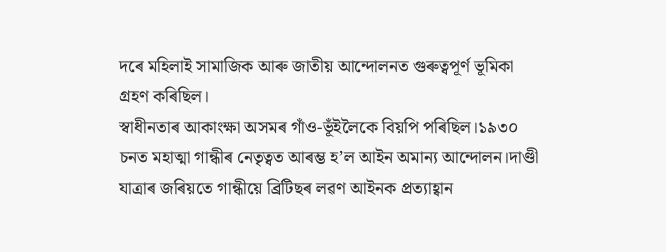দৰে মহিলাই সামাজিক আৰু জাতীয় আন্দোলনত গুৰুত্বপূৰ্ণ ভূমিকা গ্ৰহণ কৰিছিল।
স্বাধীনতাৰ আকাংক্ষা অসমৰ গাঁও-ভূঁইলৈকে বিয়পি পৰিছিল।১৯৩০ চনত মহাত্মা গান্ধীৰ নেতৃত্বত আৰম্ভ হ’ল আইন অমান্য আন্দোলন।দাণ্ডী যাত্ৰাৰ জৰিয়তে গান্ধীয়ে ব্ৰিটিছৰ লৱণ আইনক প্ৰত্যাহ্বান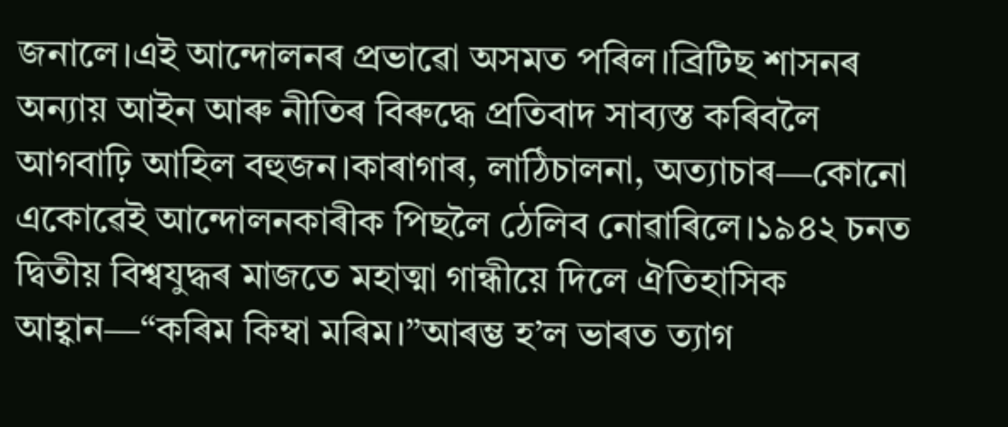জনালে।এই আন্দোলনৰ প্ৰভাৱো অসমত পৰিল।ব্ৰিটিছ শাসনৰ অন্যায় আইন আৰু নীতিৰ বিৰুদ্ধে প্ৰতিবাদ সাব্যস্ত কৰিবলৈ আগবাঢ়ি আহিল বহুজন।কাৰাগাৰ, লাঠিচালনা, অত্যাচাৰ—কোনো একোৱেই আন্দোলনকাৰীক পিছলৈ ঠেলিব নোৱাৰিলে।১৯৪২ চনত দ্বিতীয় বিশ্বযুদ্ধৰ মাজতে মহাত্মা গান্ধীয়ে দিলে ঐতিহাসিক আহ্বান—“কৰিম কিম্বা মৰিম।”আৰম্ভ হ’ল ভাৰত ত্যাগ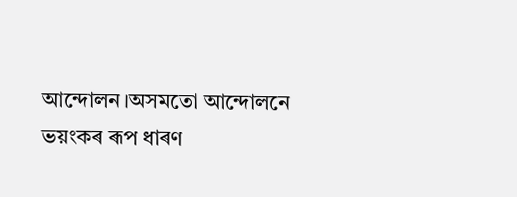আন্দোলন।অসমতো আন্দোলনে ভয়ংকৰ ৰূপ ধাৰণ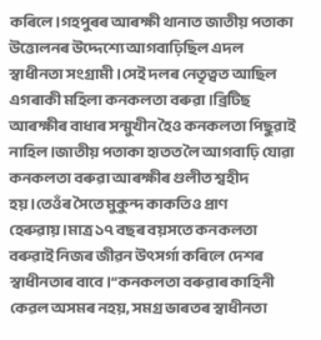কৰিলে।গহপুৰৰ আৰক্ষী থানাত জাতীয় পতাকা উত্তোলনৰ উদ্দেশ্যে আগবাঢ়িছিল এদল স্বাধীনতা সংগ্ৰামী।সেই দলৰ নেতৃত্বত আছিল এগৰাকী মহিলা কনকলতা বৰুৱা।ব্ৰিটিছ আৰক্ষীৰ বাধাৰ সন্মুখীন হৈও কনকলতা পিছুৱাই নাহিল।জাতীয় পতাকা হাতত লৈ আগবাঢ়ি যোৱা কনকলতা বৰুৱা আৰক্ষীৰ গুলীত শ্বহীদ হয়।তেওঁৰ সৈতে মুকুন্দ কাকতিও প্ৰাণ হেৰুৱায়।মাত্ৰ ১৭ বছৰ বয়সতে কনকলতা বৰুৱাই নিজৰ জীৱন উৎসৰ্গা কৰিলে দেশৰ স্বাধীনতাৰ বাবে।“কনকলতা বৰুৱাৰ কাহিনী কেৱল অসমৰ নহয়, সমগ্ৰ ভাৰতৰ স্বাধীনতা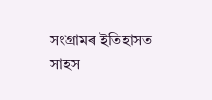সংগ্ৰামৰ ইতিহাসত সাহস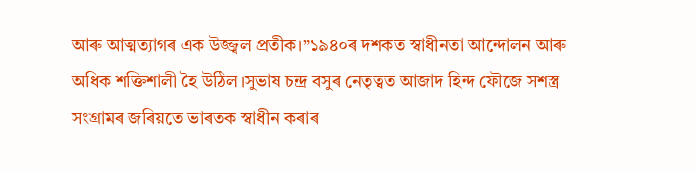আৰু আত্মত্যাগৰ এক উজ্জ্বল প্ৰতীক।”১৯৪০ৰ দশকত স্বাধীনতা আন্দোলন আৰু অধিক শক্তিশালী হৈ উঠিল।সুভাষ চন্দ্ৰ বসুৰ নেতৃত্বত আজাদ হিন্দ ফৌজে সশস্ত্ৰ সংগ্ৰামৰ জৰিয়তে ভাৰতক স্বাধীন কৰাৰ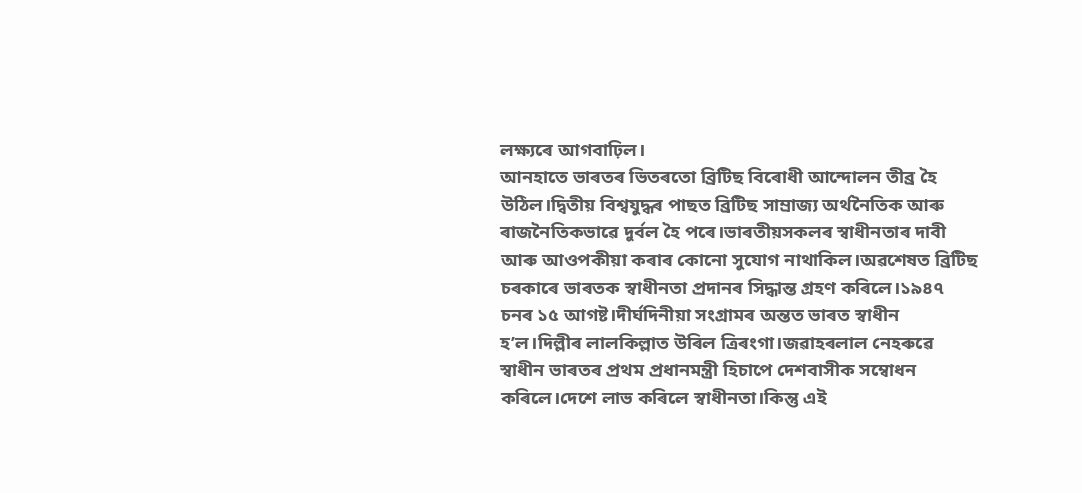লক্ষ্যৰে আগবাঢ়িল।
আনহাতে ভাৰতৰ ভিতৰতো ব্ৰিটিছ বিৰোধী আন্দোলন তীব্ৰ হৈ উঠিল।দ্বিতীয় বিশ্বযুদ্ধৰ পাছত ব্ৰিটিছ সাম্ৰাজ্য অৰ্থনৈতিক আৰু ৰাজনৈতিকভাৱে দুৰ্বল হৈ পৰে।ভাৰতীয়সকলৰ স্বাধীনতাৰ দাবী আৰু আওপকীয়া কৰাৰ কোনো সুযোগ নাথাকিল।অৱশেষত ব্ৰিটিছ চৰকাৰে ভাৰতক স্বাধীনতা প্ৰদানৰ সিদ্ধান্ত গ্ৰহণ কৰিলে।১৯৪৭ চনৰ ১৫ আগষ্ট।দীৰ্ঘদিনীয়া সংগ্ৰামৰ অন্তত ভাৰত স্বাধীন হ’ল।দিল্লীৰ লালকিল্লাত উৰিল ত্ৰিৰংগা।জৱাহৰলাল নেহৰুৱে স্বাধীন ভাৰতৰ প্ৰথম প্ৰধানমন্ত্ৰী হিচাপে দেশবাসীক সম্বোধন কৰিলে।দেশে লাভ কৰিলে স্বাধীনতা।কিন্তু এই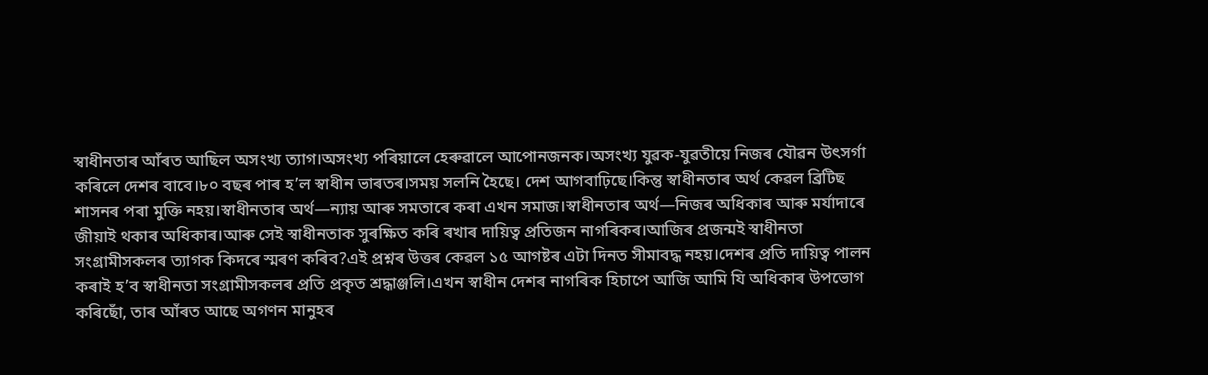স্বাধীনতাৰ আঁৰত আছিল অসংখ্য ত্যাগ।অসংখ্য পৰিয়ালে হেৰুৱালে আপোনজনক।অসংখ্য যুৱক-যুৱতীয়ে নিজৰ যৌৱন উৎসৰ্গা কৰিলে দেশৰ বাবে।৮০ বছৰ পাৰ হ’ল স্বাধীন ভাৰতৰ।সময় সলনি হৈছে। দেশ আগবাঢ়িছে।কিন্তু স্বাধীনতাৰ অৰ্থ কেৱল ব্ৰিটিছ শাসনৰ পৰা মুক্তি নহয়।স্বাধীনতাৰ অৰ্থ—ন্যায় আৰু সমতাৰে কৰা এখন সমাজ।স্বাধীনতাৰ অৰ্থ—নিজৰ অধিকাৰ আৰু মৰ্যাদাৰে জীয়াই থকাৰ অধিকাৰ।আৰু সেই স্বাধীনতাক সুৰক্ষিত কৰি ৰখাৰ দায়িত্ব প্ৰতিজন নাগৰিকৰ।আজিৰ প্ৰজন্মই স্বাধীনতা সংগ্ৰামীসকলৰ ত্যাগক কিদৰে স্মৰণ কৰিব?এই প্ৰশ্নৰ উত্তৰ কেৱল ১৫ আগষ্টৰ এটা দিনত সীমাবদ্ধ নহয়।দেশৰ প্ৰতি দায়িত্ব পালন কৰাই হ’ব স্বাধীনতা সংগ্ৰামীসকলৰ প্ৰতি প্ৰকৃত শ্ৰদ্ধাঞ্জলি।এখন স্বাধীন দেশৰ নাগৰিক হিচাপে আজি আমি যি অধিকাৰ উপভোগ কৰিছোঁ, তাৰ আঁৰত আছে অগণন মানুহৰ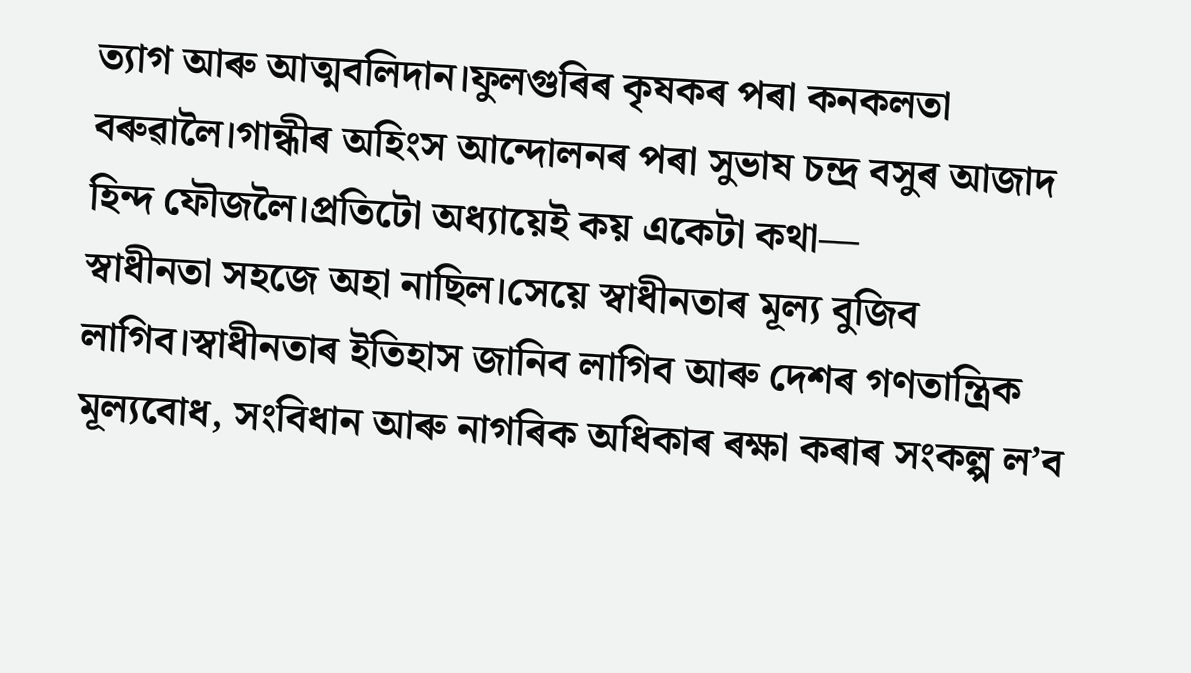ত্যাগ আৰু আত্মবলিদান।ফুলগুৰিৰ কৃষকৰ পৰা কনকলতা বৰুৱালৈ।গান্ধীৰ অহিংস আন্দোলনৰ পৰা সুভাষ চন্দ্ৰ বসুৰ আজাদ হিন্দ ফৌজলৈ।প্ৰতিটো অধ্যায়েই কয় একেটা কথা—
স্বাধীনতা সহজে অহা নাছিল।সেয়ে স্বাধীনতাৰ মূল্য বুজিব লাগিব।স্বাধীনতাৰ ইতিহাস জানিব লাগিব আৰু দেশৰ গণতান্ত্ৰিক মূল্যবোধ, সংবিধান আৰু নাগৰিক অধিকাৰ ৰক্ষা কৰাৰ সংকল্প ল’ব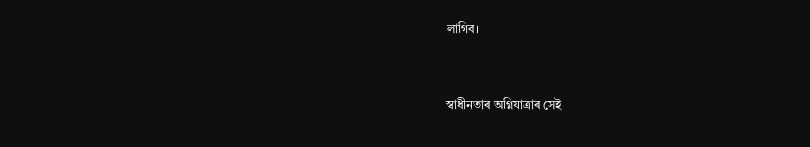লাগিব।


স্বাধীনতাৰ অগ্নিযাত্ৰাৰ সেই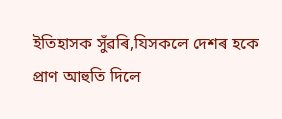ইতিহাসক সুঁৱৰি,যিসকলে দেশৰ হকে প্ৰাণ আহুতি দিলে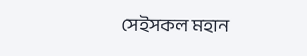সেইসকল মহান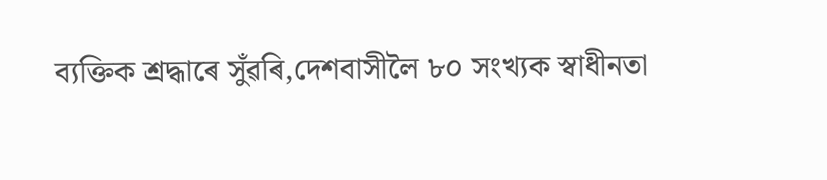ব্যক্তিক শ্ৰদ্ধাৰে সুঁৱৰি,দেশবাসীলৈ ৮০ সংখ্যক স্বাধীনতা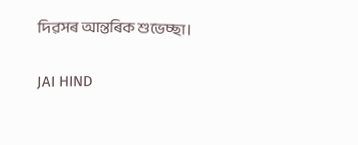দিৱসৰ আন্তৰিক শুভেচ্ছা।

JAI HIND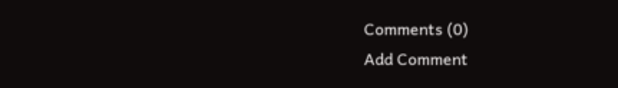Comments (0)
Add Comment